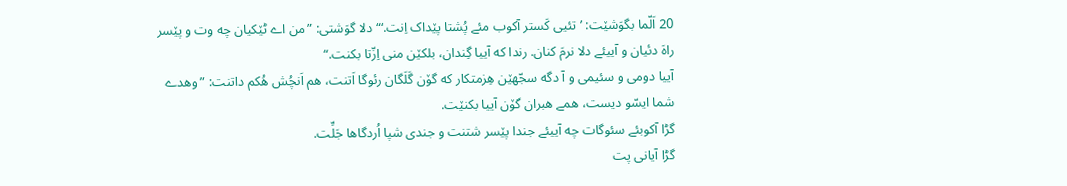20 اَلّما بگوَشێت: ’تئیی کَستر آکوب مئے پُشتا پێداک اِنت.‘“ دلا گوَشتی: ”من اے ٹێکیان چه وت و پێسر راهَ دئیان و آییئے دلا نرمَ کنان. رندا که آییا گِندان، بلکێن منی اِزّتا بکنت.“
آییا دومی و سئیمی و آ دگه سجّهێن هِزمتکار که گۆن گَلَگان رئوگا اَتنت، هم اَنچُش هُکم داتنت: ”وهدے شما ایسّو دیست، همے هبران گۆن آییا بکنێت.
گڑا آکوبئے سئوگات چه آییئے جندا پێسر شتنت و جندی شپا اُردگاها جَلِّت.
گڑا آیانی پت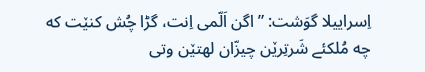اِسراییلا گوَشت: ”اگن اَلّمی اِنت، گڑا چُش کنێت که چه مُلکئے شَرتِرێن چیزّان لهتێن وتی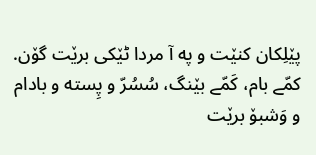پێلِکان کنێت و په آ مردا ٹێکی برێت گۆن. کمّے بام، کَمّے بێنگ، سُسُرّ و پِسته و بادام و وَشبۆ برێت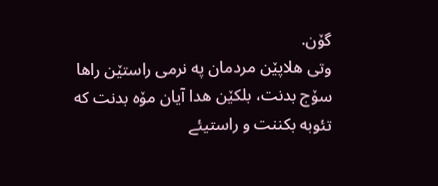گۆن.
وتی هلاپێن مردمان په نرمی راستێن راها سۆج بدنت، بلکێن هدا آیان مۆه بدنت که تئوبه بکننت و راستیئے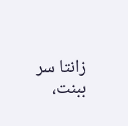زانتا سر ببنت،